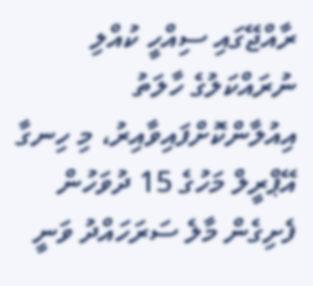ރާއްޖޭގައި ސިއްހީ ކުއްލި ނުރައްކަލުގެ ހާލަތު އިއުލާންކޮށްފައިވާއިރު، މި ހިނގާ އޭޕްރީލް މަހުގެ 15 ދުވަހުން ފެށިގެން މާލެ ސަރަހައްދު ވަނީ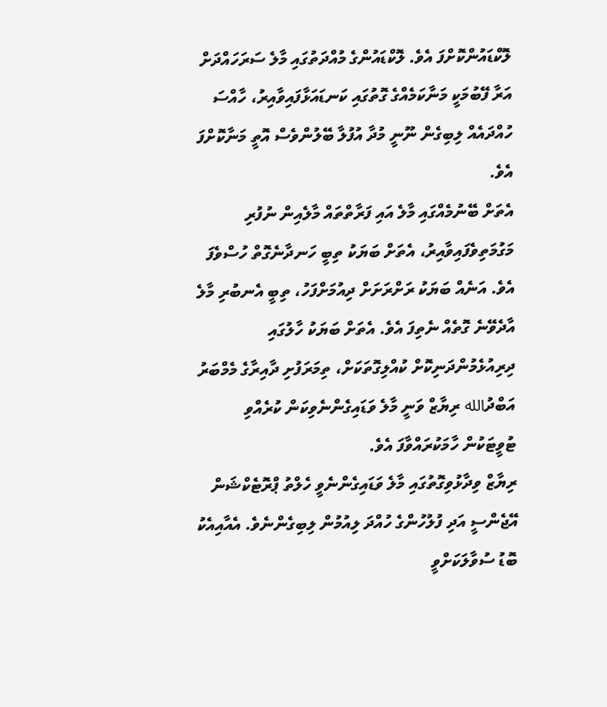ލޮކްޑައުންކޮށްފަ އެވެ. ލޮކްޑައުންގެ މުއްދަތުގައި މާލެ ސަރަހައްދަށް އަރާ ފޭބުމަކީ މަނާކަމެއްގެ ގޮތުގައި ކަނޑައަޅާފައިވާއިރު، ހާއްސަ ހުއްދައެއް ލިބިގެން ނޫނީ މުދާ އުފުލާ ބޭލުންވެސް އޮތީ މަނާކޮށްފަ އެވެ.
އެތަށް ބޭނުމެއްގައި މާލެ އައި ފަރާތްތައް މާލެއިން ނުފުރި މަގުމަތިވެފައިވާއިރު، އެތަށް ބަޔަކު ތިބީ ހަނދާނެގޮތް ހުސްވެފަ އެވެ. އަނެއް ބަޔަކު ރަށްރަށަށް ދިއުމަށްފަހު، ތިބީ އެނބުރި މާލެ އާދެވޭނެ ގޮތެއް ނެތިފަ އެވެ. އެތަށް ބަޔަކު ހާލުގައި ދިރިއުޅެމުންދަނިކޮށް ކުއްލިގޮތަކަށް، ތިމަރަފުށި ދާއިރާގެ މެމްބަރު އަބްދުالله ރިޔާޒް ވަނީ މާލެ ވަޑައިގެންނެވިކަން ކުރެއްވި ޓުވީޓަކުން ހާމަކުރައްވާފަ އެވެ.
ރިޔާޒް ވިދާޅުވިގޮތުގައި މާލެ ވަޑައިގެންނެވީ ހެލްތު ޕްރޮޓެކްޝަން އޭޖެންސީ އަދި ފުލުހުންގެ ހުއްދަ ލިއުމުން ލިބިގެންނެވެ. އެއާއިއެކު ބޮޑު ސުވާލަކަށްވީ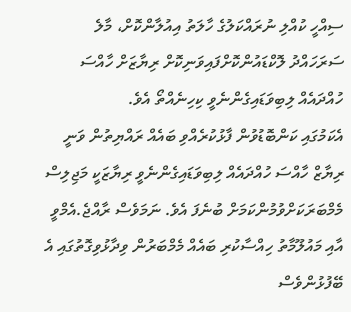ސިއްހީ ކުއްލި ނުރައްކަލުގެ ހާލަތު އިއުލާންކޮށް، މާލެ ސަރަހައްދު ލޮކްޑައުންކޮށްފައިވަނިކޮށް ރިޔާޒަށް ހާއްސަ ހުއްދައެއް ލިބިވަޑައިގެންނެވީ ކިހިނެއްތޯ އެވެ.
އެކަމުގައި ކަންބޮޑުވުން ފާޅުކުރެއްވި ބައެއް ރައްޔިތުން ވަނީ ރިޔާޒް ހާއްސަ ހުއްދައެއް ލިބިވަޑައިގެންނެވީ ރިޔާޒަކީ މަޖިލިސް މެމްބަރަކަށްވުމުންކަމަށް ބުނެފަ އެވެ. ނަމަވެސް ރާއްޖެ.އެމްވީ އާއި މައުލޫމާތު ހިއްސާކުރި ބައެއް މެމްބަރުން ވިދާޅުވިގޮތުގައި އެ ބޭފުޅުންވެސް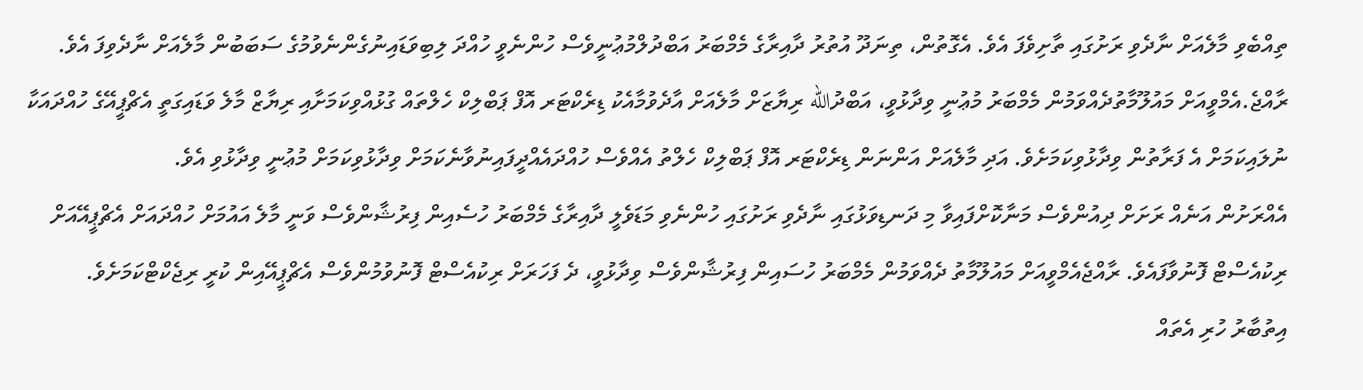ތިއްބެވި މާލެއަށް ނާދެވި ރަށުގައި ތާށިވެފަ އެވެ. އެގޮތުން، ތިނަދޫ އުތުރު ދާއިރާގެ މެމްބަރު އަބްދުލްމުޢުނީވެސް ހުންނެވީ ހުއްދަ ލިބިވަޑައިނުގެންނެވުމުގެ ސަބަބުން މާލެއަށް ނާދެވިފަ އެވެ.
ރާއްޖެ.އެމްވީއަށް މައުލޫމާތުދެއްވަމުން މެމްބަރު މުޢުނީ ވިދާޅުވީ، އަބްދުالله ރިޔާޒަށް މާލެއަށް އާދެވުމާއެކު ޑިރެކްޓަރ އޮފް ޕަބްލިކް ހެލްތައް ގުޅުއްވިކަމަށާއި ރިޔާޒް މާލެ ވަޑައިގަތީ އެޗްޕީއޭގެ ހުއްދައަކާ ނުލައިކަމަށް އެ ފަރާތުން ވިދާޅުވިކަމަށެވެ. އަދި މާލެއަށް އަންނަން ޑިރެކްޓަރ އޮފް ޕަބްލިކް ހެލްތު އެއްވެސް ހުއްދައެއްދީފައިނުވާނެކަމަށް ވިދާޅުވިކަމަށް މުޢުނީ ވިދާޅުވި އެވެ.
އެއްރަށުން އަނެއް ރަށަށް ދިއުންވެސް މަނާކޮށްފައިވާ މި ދަނޑިވަޅުގައި ނާދެވި ރަށުގައި ހުންނެވި މަޑަވެލީ ދާއިރާގެ މެމްބަރު ހުސެއިން ފިރުޝާންވެސް ވަނީ މާލެ އައުމަށް ހުއްދައަށް އެޗްޕީއޭއަށް ރިކުއެސްޓް ފޮނުވާފައެވެ. ރާއްޖެއެމްވީއަށް މައުލޫމާތު ދެއްވަމުން މެމްބަރު ހުސައިން ފިރުޝާންވެސް ވިދާޅުވީ، ދެ ފަހަރަށް ރިކުއެސްޓް ފޮނުވުމުންވެސް އެޗްޕީއޭއިން ކުރީ ރިޖެކްޓްކަމަށެވެ.
އިތުބާރު ހުރި އެތައް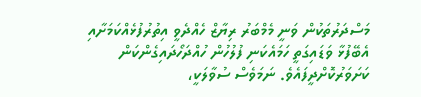މަސްދަރުތަކުން ވަނީ މެމްބަރު ރިޔާޒް ހެއްދެވީ އިތުރުފުޅެއްކަމަށާއި އެބޭފުޅާ ވަޑައިގަތީ ހަމައެކަނި ފުލުހުން ހުއްދަހޯދައިގެންކަން ކަށަވަރުކޮށްދީފައެވެ. ނަމަވެސް ސުވާލަކީ،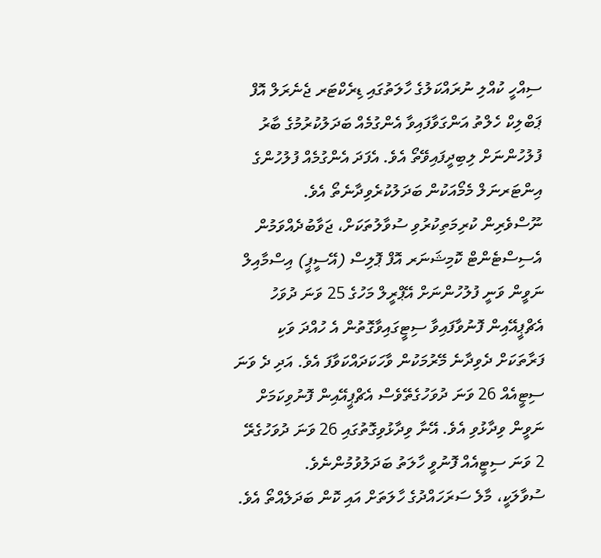ސިއްހީ ކުއްލި ނުރައްކަލުގެ ހާލަތުގައި ޑިރެކްޓަރ ޖެނެރަލް އޮފް ޕަބްލިކް ހެލްތު އަންގަވާފައިވާ އެންގުމެއް ބަދަލުކުރުމުގެ ބާރު ފުލުހުންނަށް ލިބިދީފައިވޭތޯ އެވެ. އެފަދަ އެންގުމެއް ފުލުހުންގެ އިންޓަރނަލް މެމޯއަކުން ބަދަލުކުރެވިދާނެތޯ އެވެ.
ނޫސްވެރިން ކުރިމަތިކުރުވި ސުވާލުތަކަށް، ޖަވާބުދެއްވަމުން އެސިސްޓެންޓް ކޮމިޝަނަރ އޮފް ޕޮލިސް (އޭސީޕީ) އިސްމާއިލް ނަވީން ވަނީ ފުލުހުންނަށް އޭޕްރީލް މަހުގެ 25 ވަނަ ދުވަހު އެޗްޕީއޭއިން ފޮނުވާފައިވާ ސިޓީގައިވާގޮތުން އެ ހުއްދަ ވަކި ފަރާތަކަށް ދެވިދާނެ މޭރުމަކުން ވާހަކަދައްކަވާފަ އެވެ. އަދި ދެ ވަނަ ސިޓީއެއް 26 ވަނަ ދުވަހުގެތޭވެސް އެޗްޕީއޭއިން ފޮނުވިކަމަށް ނަވީން ވިދާޅުވި އެވެ. އޭނާ ވިދާޅުވިގޮތުގައި 26 ވަނަ ދުވަހުގެރޭ 2 ވަނަ ސިޓީއެއް ފޮނުވީ ހާލަތު ބަދަލުވުމުންނެވެ.
ސުވާލަކީ، މާލެ ސަރަހައްދުގެ ހާލަތަށް އައި ކޮން ބަދަލެއްތޯ އެވެ.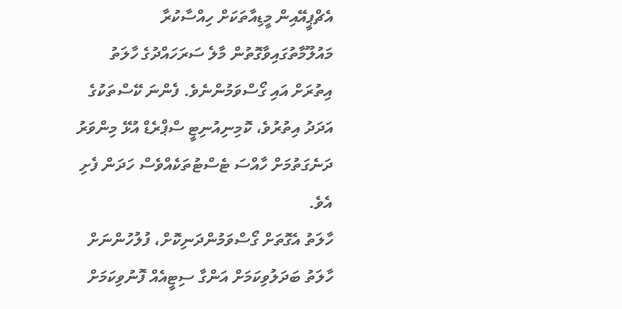އެޗްޕީއޭއިން މީޑިއާތަކަށް ހިއްސާކުރާ މައުލޫމާތުގައިވާގޮތުން މާލެ ސަރަހައްދުގެ ހާލަތު އިތުރަށް އައި ގޯސްވަމުންނެވެ. ފެންނަ ކޭސްތަކުގެ އަދަދު އިތުރުވެ، ކޮމިނިއުނިޓީ ސްޕްރެޑް އުޅޭ މިންވަރު ދަނެގަތުމަށް ހާއްސަ ޓެސްޓުތަކެއްވެސް ހަދަން ފެށި އެވެ.
ހާލަތު އެގޮތަށް ގޯސްވަމުންދަނިކޮށް، ފުލުހުންނަށް ހާލަތު ބަދަލުވިކަމަށް އަންގާ ސިޓީއެއް ފޮނުވިކަމަށް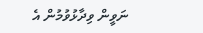ނަވީން ވިދާޅުވުމުން އެ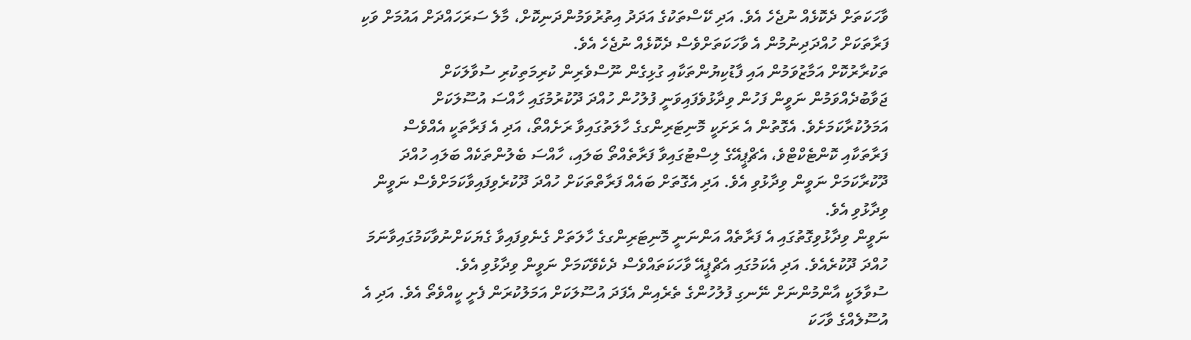ވާހަކަތަށް ދެކޮޅެއް ނުޖެހެ އެވެ. އަދި ކޭސްތަކުގެ އަދަދު އިތުރުވަމުންދަނިކޮށް، މާލެ ސަރަހައްދަށް އައުމަށް ވަކި ފަރާތަކަށް ހުއްދަދިނުމުން އެ ވާހަކަތަށްވެސް ދެކޮޅެއް ނުޖެހެ އެވެ.
ތަކުރާރުކޮށް އަމާޒުވަމުން އައި ފާޑުކިޔުންތަކާއި ގުޅިގެން ނޫސްވެރިން ކުރިމަތިކުރި ސުވާލަކަށް ޖަވާބުދެއްވަމުން ނަވީން ފަހުން ވިދާޅުވެފައިވަނީ ފުލުހުން ހުއްދަ ދޫކުރުމުގައި ހާއްސަ އުސޫލަކަށް އަމަލުކުރާކަމަށެވެ. އެގޮތުން އެ ރަށަކީ މޮނިޓަރިންގގެ ހާލަތުގައިވާ ރަށެއްތޯ، އަދި އެ ފަރާތަކީ އެއްވެސް ފަރާތަކާއި ކޮންޓެކްޓްވެ، އެޗްޕީއޭގެ ލިސްޓުގައިވާ ފަރާތެއްތޯ ބަލައި، ހާއްސަ ބެލުންތަކެއް ބަލައި ހުއްދަ ދޫކުރާކަމަށް ނަވީން ވިދާޅުވި އެވެ. އަދި އެގޮތަށް ބައެއް ފަރާތްތަކަށް ހުއްދަ ދޫކުރެވިފައިވާކަމަށްވެސް ނަވީން ވިދާޅުވި އެވެ.
ނަވީން ވިދާޅުވިގޮތުގައި އެ ފަރާތެއް އަންނަނީ މޮނިޓަރިންގގެ ހާލަތަށް ގެނެވިފައިވާ ގެޔަކަށްނުވާކަމުގައިވާނަމަ ހުއްދަ ދޫކުރެއެވެ. އަދި އެކަމުގައި އެޗްޕީއޭ ވާހަކަތައްވެސް ދެކެވޭކަމަށް ނަވީން ވިދާޅުވި އެވެ.
ސުވާލަކީ އާންމުންނަށް ނޭނގި ފުލުހުންގެ ތެރެއިން އެފަދަ އުސޫލަކަށް އަމަލުކުރަން ފެށީ ކީއްވެތޯ އެވެ. އަދި އެ އުސޫލެއްގެ ވާހަކަ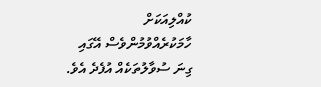ކުއްލިއަކަށް ހާމަކުރެއްވުމުންވެސް އޭގައި ގިނަ ސުވާލުތަކެއް އުފެދެ އެވެ.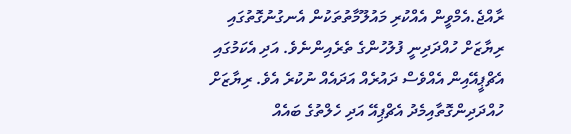ރާއްޖެ.އެމްވީން އެއްކުރި މައުލޫމާތުތަކުން އެނގުނުގޮތުގައި ރިޔާޒަށް ހުއްދަދިނީ ފުލުހުންގެ ތެރެއިންނެވެ. އަދި އެކަމުގައި އެޗްޕީއޭއިން އެއްވެސް ދައުރެއް އަދައެއް ނުކުރެ އެވެ. ރިޔާޒަށް ހުއްދަދިންގޮތާއިމެދު އެޗްޕިއޭ އަދި ހެލްތުގެ ބައެއް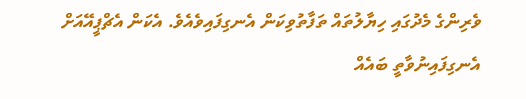ވެރިންގެ މެދުގައި ހިޔާލުތައް ތަފާތުވިކަން އެނގިފައިވެއެވެ. އެކަން އެޗްޕީއޭއަށް އެނގިފައިނުވާތީ ބައެއް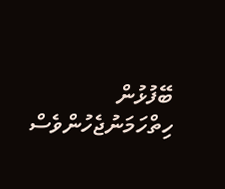ބޭފުޅުން ހިތްހަމަނުޖެހުންވެސް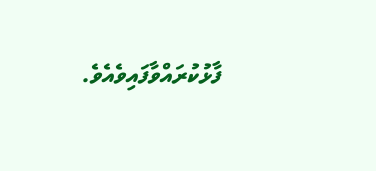ފާޅުކުރައްވާފައިވެއެވެ.